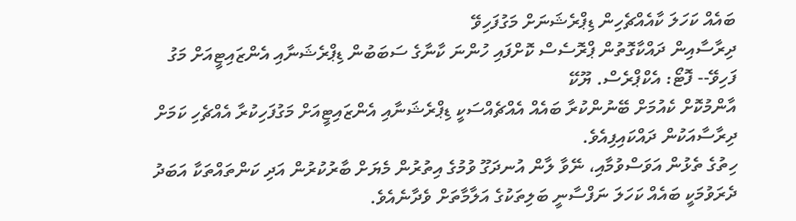ބައެއް ކަހަލަ ކާއެއްޗެހިން ޑިޕްރެޝަނަށް މަގުފަހިވޭ
ދިރާސާއިން ދައްކާގޮތުން ޕްރޮސެސް ކޮށްފައި ހުންނަ ކާނާގެ ސަބަބުން ޑިޕްރެޝަނާއި އެންޒައިޓީއަށް މަގު ފަހިވޭ-- ފޮޓޯ: އެކްޕްރެސް. ޔޫކޭ
އާންމުކޮށް ކެއުމަށް ބޭނުންކުރާ ބައެއް އެއްޗެއްސަކީ ޑިޕްރެޝަނާއި އެންޒައިޓީއަށް މަގުފަހިކުރާ އެއްޗެހި ކަމަށް ދިރާސާއަކުން ދައްކައިފިއެވެ.
ހިތުގެ ތެޅުން އަވަސްވުމާއި، ނޭވާ ލާން އުނދަގޫ ވުމުގެ އިތުރުން މެޔަށް ބާރުކުރުން އަދި ކަންތައްތަކާ އަބަދު ދެރަވުމަކީ ބައެއް ކަހަލަ ނަފްސާނީ ބަލިތަކުގެ އަލާމާތަށް ވެދާނެއެވެ.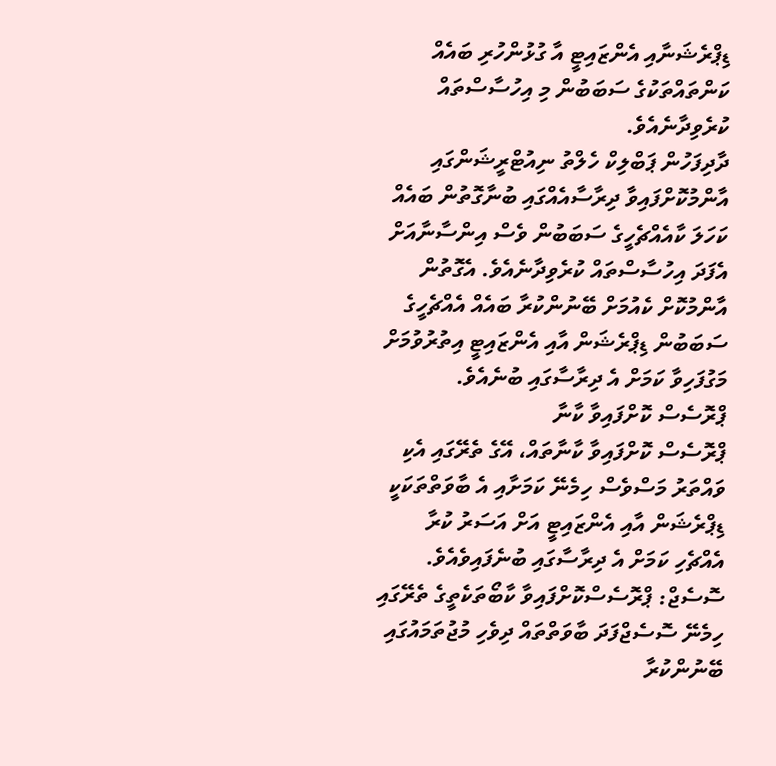ޑިޕްރެޝަނާއި އެންޒައިޓީ އާ ގުޅުންހުރި ބައެއް ކަންތައްތަކުގެ ސަބަބުން މި އިހުސާސްތައް ކުރެވިދާނެއެވެ.
ދާދިފަހުން ޕަބްލިކް ހެލްތު ނިއުޓްރީޝަންގައި އާންމުކޮށްފައިވާ ދިރާސާއެއްގައި ބުނާގޮތުން ބައެއް ކަހަލަ ކާއެއްޗެހީގެ ސަބަބުން ވެސް އިންސާނާއަށް އެފަދަ އިހުސާސްތައް ކުރެވިދާނެއެވެ. އެގޮތުން އާންމުކޮށް ކެއުމަށް ބޭނުންކުރާ ބައެއް އެއްޗެހީގެ ސަބަބުން ޑިޕްރެޝަން އާއި އެންޒައިޓީ އިތުރުވުމަށް މަގުފަހިވާ ކަމަށް އެ ދިރާސާގައި ބުނެއެވެ.
ޕްރޮސެސް ކޮށްފައިވާ ކާނާ
ޕްރޮސެސް ކޮށްފައިވާ ކާނާތައް، އޭގެ ތެރޭގައި އެކި ވައްތަރު މަސްވެސް ހިމެނޭ ކަމަށާއި އެ ބާވަތްތަކަކީ ޑިޕްރެޝަން އާއި އެންޒައިޓީ އަށް އަސަރު ކުރާ އެއްޗެހި ކަމަށް އެ ދިރާސާގައި ބުނެފައިވެއެވެ.
ސޮސެޖް: ޕްރޮސެސްކޮށްފައިވާ ކާބޯތަކެތީގެ ތެރޭގައި ހިމެނޭ ސޮސެޖްފަދަ ބާވަތްތައް ދިވެހި މުޖުތަމައުގައި ބޭނުންކުރާ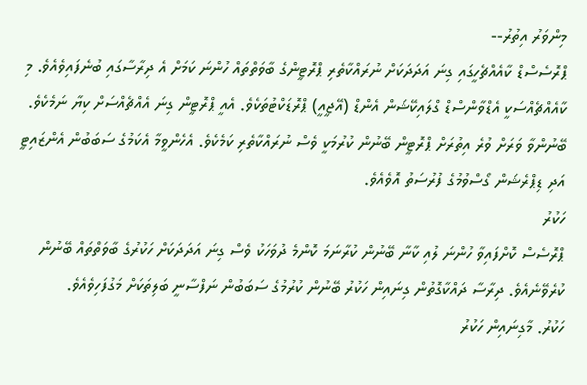މިންވަރު އިތުރު--
ޕްރޮސެސްޑް ކާއެއްޗެހީގައި ގިނަ އަދަދަކަށް ނުރައްކާތެރި ޕްރޮޓީންގެ ބާވަތްތައް ހުންނަ ކަމަށް އެ ދިރާސާގައި ބުނެފައިވެއެވެ. މި ކާއެއްޗެއްސަކީ އެޑްވާންސްޑް ގްލައިކޭޝަން އެންޑް (އޭޖީއީ) ޕްރޮޑަކްޓުތަކެވެ. އެއީ ޕްރޮޓީން ގިނަ އެއްޗެއްސަށް ކިޔާ ނަމެކެވެ.
ބޭނުންވާ ވަރަށް ވުރެ އިތުރަށް ޕްރޮޓީން ބޭނުން ކުރުމަކީ ވެސް ނުރައްކާތެރި ކަމެކެވެ. އެހެންވީމާ އެކަމުގެ ސަބަބުން އެންޒައިޓީ އަދި ޑިޕްރެޝަން ގޯސްވުމުގެ ފުރުސަތު އޮވެއެވެ.
ހަކުރު
ޕްރޮސެސް ކޮށްފައިވާ ހުންނަ ލުއި ކާނާ ބޭނުން ކުރާނަމަ ކޮންމެ ދުވަހަކު ވެސް ގިނަ އަދަދަކަށް ހަކުރުގެ ބާވަތްތައް ބޭނުން ކުރެވޭނެއެވެ. ދިރާސާ ދައްކާގޮތުން ގިނައިން ހަކުރު ބޭނުން ކުރުމުގެ ސަބަބުން ނަފްސާނީ ބަލިތަކަށް މަގުފަހިވެއެވެ.
ހަކުރު. މާގިނައިން ހަކުރު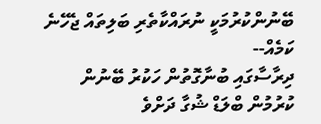ބޭނުންކުރުމަކީ ނުރައްކާތެރި ބަލިތައް ޖެހޭނެ ކަމެއް--
ދިރާސާގައި ބުނާގޮތުން ހަކުރު ބޭނުން ކުރުމުން ބްލަޑް ޝުގާ ދަށްވެ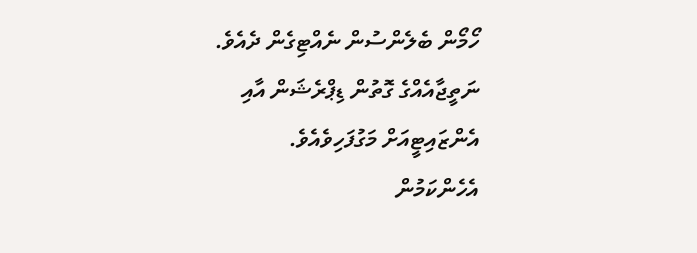ހޯމޯން ބެލެންސުން ނެއްޓިގެން ދެއެވެ. ނަތީޖާއެއްގެ ގޮތުން ޑިޕްރެޝަން އާއި އެންޒައިޓީއަށް މަގުފަހިވެއެވެ.
އެހެންކަމުން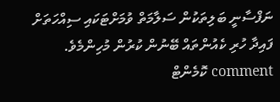ނަފްސާނީ ބަލިތަކުން ސަލާމަތް ވުމަށްޓަކައި ސިއްހަތަށް ފައިދާ ހުރި ކެއުންތައް ބޭނުން ކުރުން މުހިންމެވެ.
comment ކޮމެންޓް